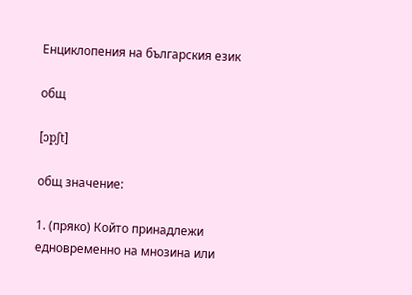Енциклопения на българския език

общ

[ɔpʃt]

общ значение:

1. (пряко) Който принадлежи едновременно на мнозина или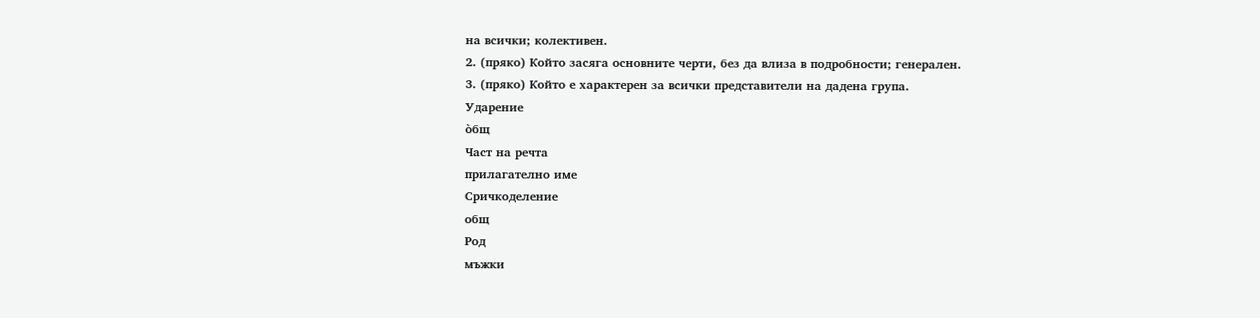на всички; колективен.
2. (пряко) Който засяга основните черти, без да влиза в подробности; генерален.
3. (пряко) Който е характерен за всички представители на дадена група.
Ударение
о̀бщ
Част на речта
прилагателно име
Сричкоделение
общ
Род
мъжки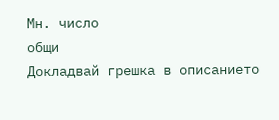Мн. число
общи
Докладвай грешка в описанието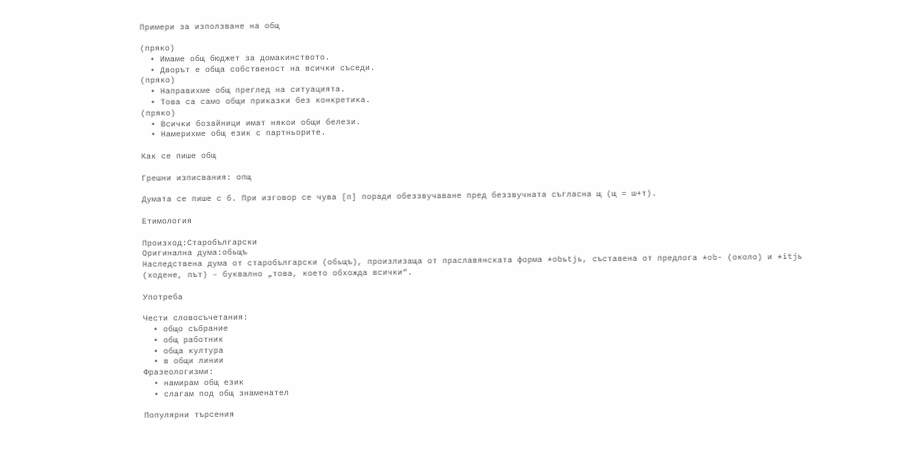Примери за използване на общ

(пряко)
  • Имаме общ бюджет за домакинството.
  • Дворът е обща собственост на всички съседи.
(пряко)
  • Направихме общ преглед на ситуацията.
  • Това са само общи приказки без конкретика.
(пряко)
  • Всички бозайници имат някои общи белези.
  • Намерихме общ език с партньорите.

Как се пише общ

Грешни изписвания: опщ

Думата се пише с б. При изговор се чува [п] поради обеззвучаване пред беззвучната съгласна щ (щ = ш+т).

Етимология

Произход:Старобългарски
Оригинална дума:обьщъ
Наследствена дума от старобългарски (обьщъ), произлизаща от праславянската форма *obьtjь, съставена от предлога *ob- (около) и *itjь (ходене, път) – буквално „това, което обхожда всички“.

Употреба

Чести словосъчетания:
  • общо събрание
  • общ работник
  • обща култура
  • в общи линии
Фразеологизми:
  • намирам общ език
  • слагам под общ знаменател

Популярни търсения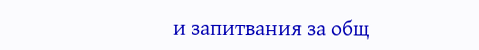и запитвания за общ